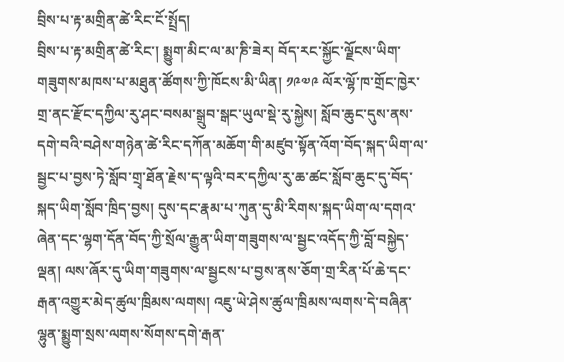བྲིས་པ་རྟ་མགྲིན་ཚེ་རིང་ངོ་སྤྲོད།
བྲིས་པ་རྟ་མགྲིན་ཚེ་རིང་། སྨྱུག་མིང་ལ་མ་ཎི་ཟེར། བོད་རང་སྐྱོང་ལྗོངས་ཡིག་གཟུགས་མཁས་པ་མཐུན་ཚོགས་ཀྱི་ཁོངས་མི་ཡིན། ༡༩༧༩ ལོར་ལྷོ་ཁ་གྲོང་ཁྱེར་གྲ་ནང་རྫོང་དཀྱིལ་རུ་ཤང་བསམ་སྒྲུབ་སྒང་ཡུལ་སྡེ་རུ་སྐྱེས། སློབ་ཆུང་དུས་ནས་དགེ་བའི་བཤེས་གཉེན་ཚེ་རིང་དཀོན་མཆོག་གི་མཛུབ་སྟོན་འོག་བོད་སྐད་ཡིག་ལ་སྦྱང་པ་བྱས་ཏེ་སློབ་གྲྭ་ཐོན་རྗེས་ད་ལྟའི་བར་དཀྱིལ་རུ་ཆ་ཚང་སློབ་ཆུང་དུ་བོད་སྐད་ཡིག་སློབ་ཁྲིད་བྱས། དུས་དང་རྣམ་པ་ཀུན་དུ་མི་རིགས་སྐད་ཡིག་ལ་དགའ་ཞེན་དང་ལྷག་དོན་བོད་ཀྱི་སྲོལ་རྒྱུན་ཡིག་གཟུགས་ལ་སྦྱང་འདོད་ཀྱི་བློ་བསྐྱེད་ལྡན། ལས་ཞོར་དུ་ཡིག་གཟུགས་ལ་སྦྱངས་པ་བྱས་ནས་ཅོག་གྲ་རིན་པོ་ཆེ་དང་རྒན་འགྱུར་མེད་ཚུལ་ཁྲིམས་ལགས། འཇུ་ཡེ་ཤེས་ཚུལ་ཁྲིམས་ལགས་དེ་བཞིན་ལྷུན་སྨྱུག་སྲས་ལགས་སོགས་དགེ་རྒན་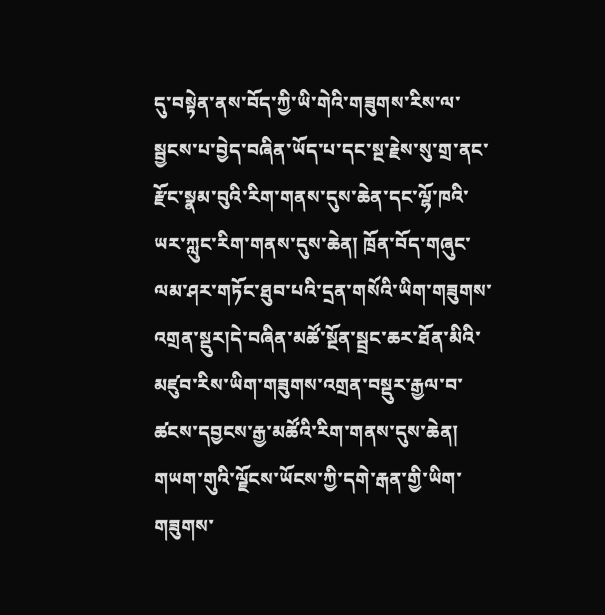དུ་བསྟེན་ནས་བོད་ཀྱི་ཡི་གེའི་གཟུགས་རིས་ལ་སྦྱངས་པ་བྱེད་བཞིན་ཡོད་པ་དང་སྔ་རྗེས་སུ་གྲ་ནང་རྫོང་སྣམ་བུའི་རིག་གནས་དུས་ཆེན་དང་ལྷོ་ཁའི་ཡར་ཀླུང་རིག་གནས་དུས་ཆེན། ཁྲོན་བོད་གཞུང་ལམ་ཤར་གཏོང་ཐུབ་པའི་དྲན་གསོའི་ཡིག་གཟུགས་འགྲན་སྡུར།དེ་བཞིན་མཚོ་སྔོན་སྦྲང་ཆར་ཐོན་མིའི་མཛུབ་རིས་ཡིག་གཟུགས་འགྲན་བསྡུར་རྒྱལ་བ་ཚངས་དབྱངས་རྒྱ་མཚོའི་རིག་གནས་དུས་ཆེན། གཡག་གུའི་ལྗོངས་ཡོངས་ཀྱི་དགེ་རྒན་གྱི་ཡིག་གཟུགས་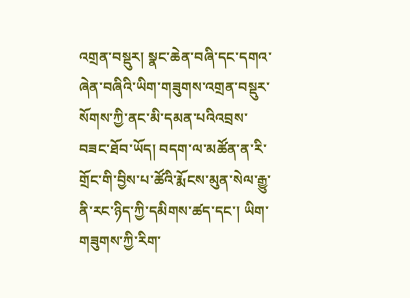འགྲན་བསྡུར། སྣང་ཆེན་བཞི་དང་དགའ་ཞེན་བཞིའི་ཡིག་གཟུགས་འགྲན་བསྡུར་སོགས་ཀྱི་ནང་མི་དམན་པའིའབྲས་བཟང་ཐོབ་ཡོད། བདག་ལ་མཚོན་ན་རི་གྲོང་གི་བྱིས་པ་ཚོའི་རྨོངས་མུན་སེལ་རྒྱུ་ནི་རང་ཉིད་ཀྱི་དམིགས་ཚད་དང་། ཡིག་གཟུགས་ཀྱི་རིག་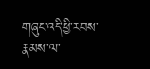གཞུང་འདི་ཕྱི་རབས་རྣམས་ལ་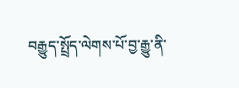བརྒྱུད་སྤྲོད་ལེགས་པོ་བྱ་རྒྱུ་ནི་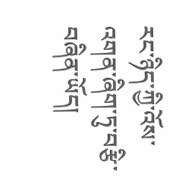རང་ཉིད་ཀྱི་འོས་འགན་ཞིག་ཏུ་བརྩི་བཞིན་ཡོད།